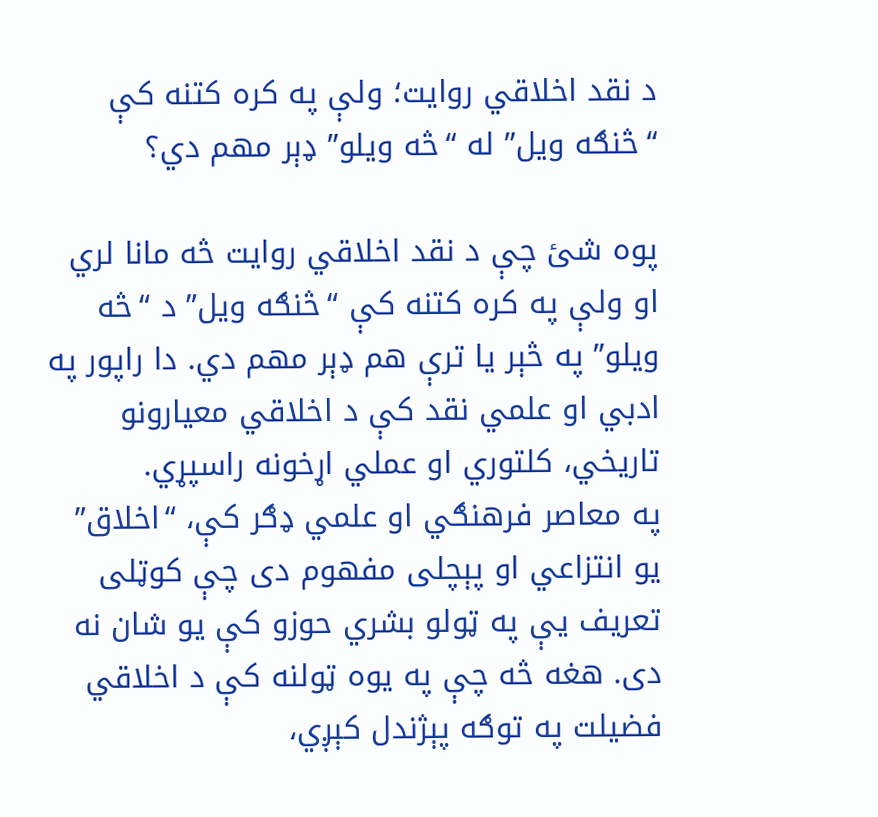د نقد اخلاقي روایت؛ ولې په کره کتنه کې “څنګه ویل” له “څه ویلو” ډېر مهم دي؟

پوه شئ چې د نقد اخلاقي روایت څه مانا لري او ولې په کره کتنه کې “څنګه ویل” د “څه ویلو” په څېر یا ترې هم ډېر مهم دي. دا راپور په ادبي او علمي نقد کې د اخلاقي معیارونو تاریخي، کلتوري او عملي اړخونه راسپړي.
په معاصر فرهنګي او علمي ډګر کې، “اخلاق” یو انتزاعي او پېچلی مفهوم دی چې کوټلی تعریف یې په ټولو بشري حوزو کې یو شان نه دی. هغه څه چې په یوه ټولنه کې د اخلاقي فضیلت په توګه پېژندل کېږي،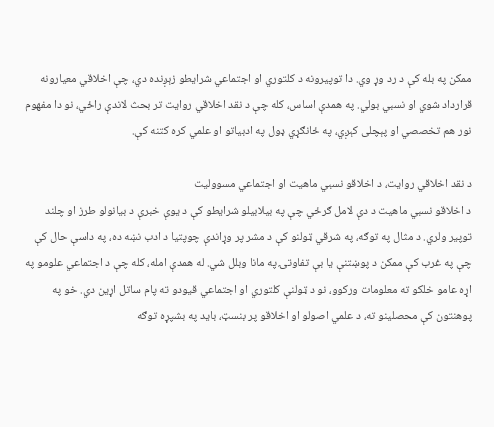ممکن په بله کې د رد وړ وي. دا توپیرونه د کلتوري او اجتماعي شرایطو زېږنده دي، چې اخلاقي معیارونه قرارداد شوي او نسبي بولي. په همدې اساس، کله چې د نقد اخلاقي روایت تر بحث لاندې راځي، نو دا مفهوم نور هم تخصصي او پېچلی کېږي، په ځانګړي ډول په ادبیاتو او علمي کره کتنه کې.

د نقد اخلاقي روایت، د اخلاقو نسبي ماهیت او اجتماعي مسوولیت
د اخلاقو نسبي ماهیت د دې لامل ګرځي چې په بیلابیلو شرایطو کې د یوې خبرې د بیانولو طرز او چلند توپیر ولري. د مثال په توګه، په شرقي ټولنو کې د مشر پر وړاندې چوپتیا د ادب نښه ده، په داسې حال کې چې په غرب کې ممکن د پوښتنې یا بې تفاوتۍ په مانا وبلل شي. له همدې امله، کله چې د اجتماعي علومو په اړه عامو خلکو ته معلومات ورکوو، نو د ټولنې کلتوري او اجتماعي قیودو ته پام ساتل اړین دي. خو په پوهنتون کې محصلینو ته، د علمي اصولو او اخلاقو پر بنسټ، باید په بشپړه توګه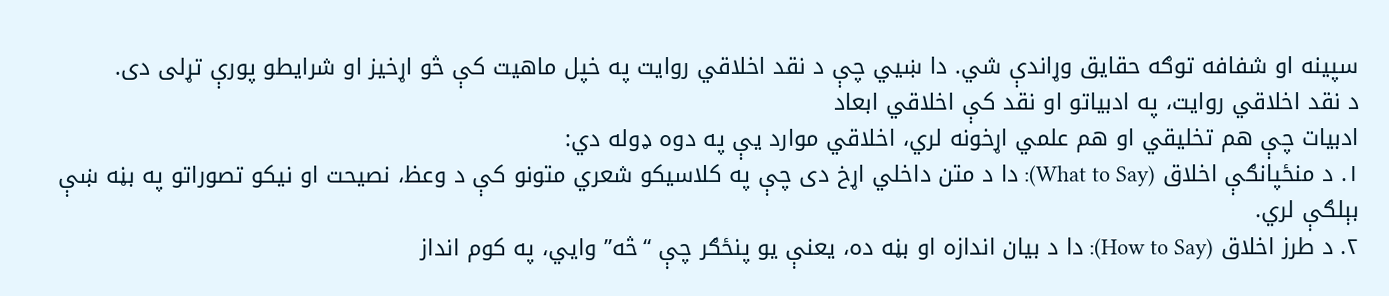سپینه او شفافه توګه حقایق وړاندې شي. دا ښیي چې د نقد اخلاقي روایت په خپل ماهیت کې څو اړخیز او شرایطو پورې تړلی دی.
د نقد اخلاقي روایت، په ادبیاتو او نقد کې اخلاقي ابعاد
ادبیات چې هم تخلیقي او هم علمي اړخونه لري، اخلاقي موارد یې په دوه ډوله دي:
۱. د منځپانګې اخلاق (What to Say): دا د متن داخلي اړخ دی چې په کلاسیکو شعري متونو کې د وعظ، نصیحت او نیکو تصوراتو په بڼه ښې بېلګې لري.
۲. د طرز اخلاق (How to Say): دا د بیان اندازه او بڼه ده، یعنې یو پنځګر چې “څه” وایي، په کوم انداز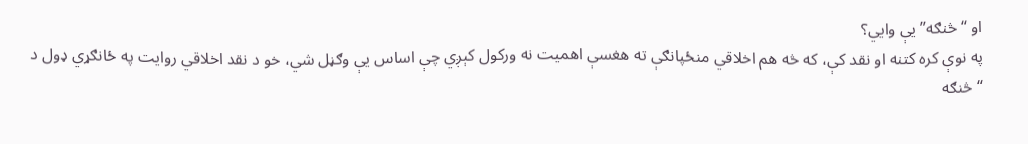او “څنګه” یې وایي؟
په نوې کره کتنه او نقد کې، که څه هم اخلاقي منځپانګې ته هغسې اهمیت نه ورکول کېږي چې اساس یې وګڼل شي، خو د نقد اخلاقي روایت په ځانګړي ډول د “څنګه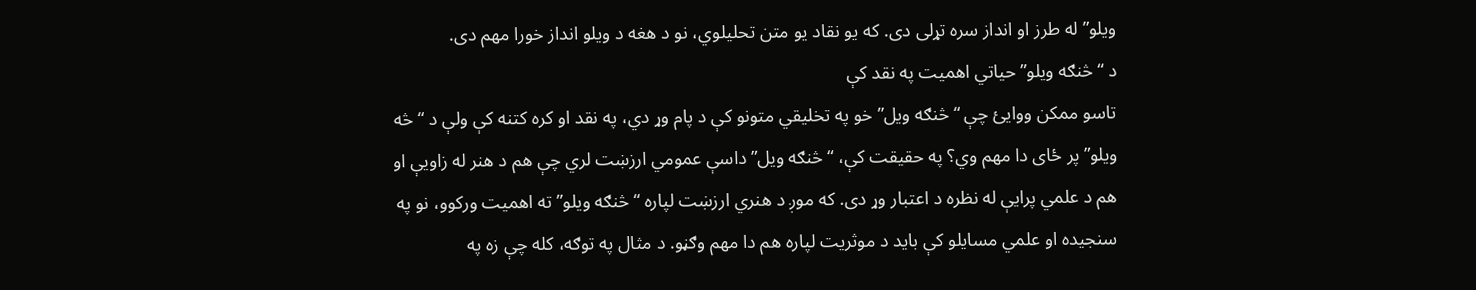ویلو” له طرز او انداز سره تړلی دی. که یو نقاد یو متن تحلیلوي، نو د هغه د ویلو انداز خورا مهم دی.
د “څنګه ویلو” حیاتي اهمیت په نقد کې
تاسو ممکن ووایئ چې “څنګه ویل” خو په تخلیقي متونو کې د پام وړ دي، په نقد او کره کتنه کې ولې د “څه ویلو” پر ځای دا مهم وي؟ په حقیقت کې، “څنګه ویل” داسې عمومي ارزښت لري چې هم د هنر له زاویې او هم د علمي پرایې له نظره د اعتبار وړ دی. که موږ د هنري ارزښت لپاره “څنګه ویلو” ته اهمیت ورکوو، نو په سنجیده او علمي مسایلو کې باید د موثریت لپاره هم دا مهم وګڼو. د مثال په توګه، کله چې زه په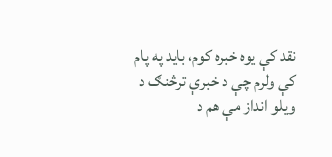نقد کې یوه خبره کوم، باید په پام کې ولرم چې د خبرې ترڅنګ د ویلو انداز مې هم د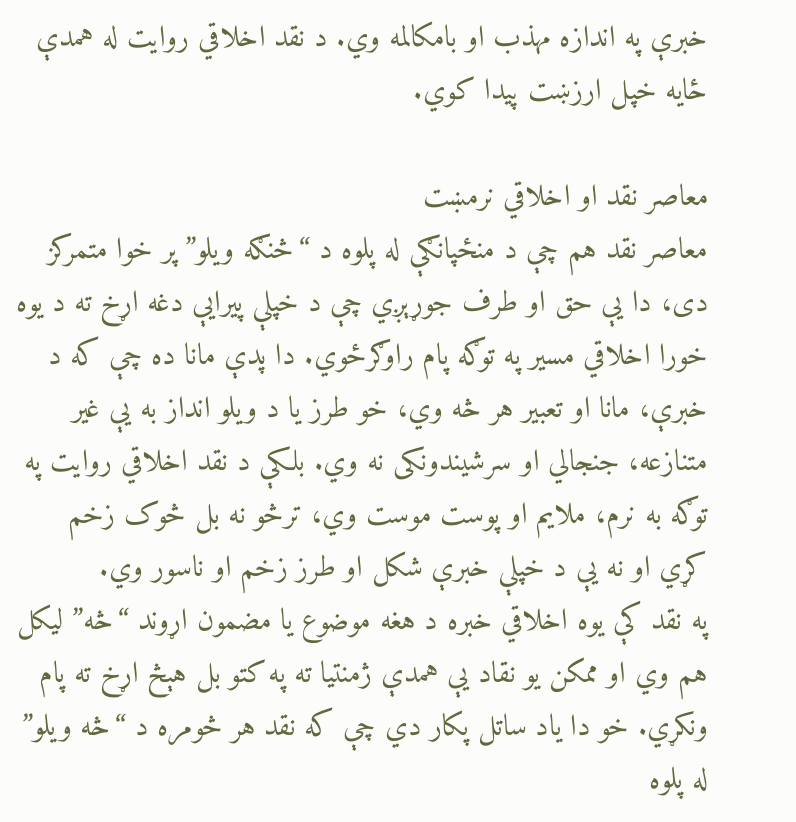خبرې په اندازه مهذب او بامکالمه وي. د نقد اخلاقي روایت له همدې ځایه خپل ارزښت پیدا کوي.

معاصر نقد او اخلاقي نرمښت
معاصر نقد هم چې د منځپانګې له پلوه د “څنګه ویلو” پر خوا متمرکز دی، دا یې حق او طرف جوړېږي چې د خپلې پیرایې دغه اړخ ته د یوه خورا اخلاقي مسیر په توګه پام راوګرځوي. دا پدې مانا ده چې که د خبرې، مانا او تعبیر هر څه وي، خو طرز یا د ویلو انداز به یې غیر متنازعه، جنجالي او سرشیندونکی نه وي. بلکې د نقد اخلاقي روایت په توګه به نرم، ملایم او پوست موست وي، ترڅو نه بل څوک زخم کړي او نه یې د خپلې خبرې شکل او طرز زخم او ناسور وي.
په نقد کې یوه اخلاقي خبره د هغه موضوع یا مضمون اړوند “څه” لیکل هم وي او ممکن یو نقاد یې همدې ژمنتیا ته په کتو بل هېڅ اړخ ته پام ونکړي. خو دا یاد ساتل پکار دي چې که نقد هر څومره د “څه ویلو” له پلوه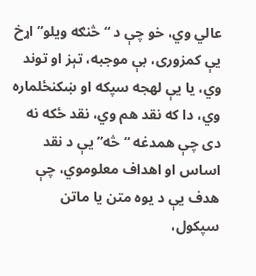عالي وي، خو چې د “څنګه ویلو” اړخ یې کمزوری، بې موجبه، تېز او توند وي، یا یې لهجه سپکه او ښکنځلماره وي، دا که نقد هم وي، نقد ځکه نه دی چې همدغه “څه” یې د نقد اساس او اهداف معلوموي، چې هدف یې د یوه متن یا ماتن سپکول،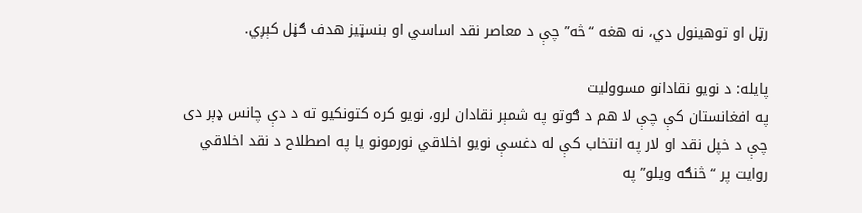رټل او توهینول دي، نه هغه “څه” چې د معاصر نقد اساسي او بنسټیز هدف ګڼل کېږي.

پایله: د نويو نقادانو مسوولیت
په افغانستان کې چې لا هم د ګوتو په شمېر نقادان لرو، نويو کره کتونکیو ته د دې چانس ډېر دی چې د خپل نقد او لار په انتخاب کې له دغسې نویو اخلاقي نورمونو یا په اصطلاح د نقد اخلاقي روایت پر “څنګه ویلو” په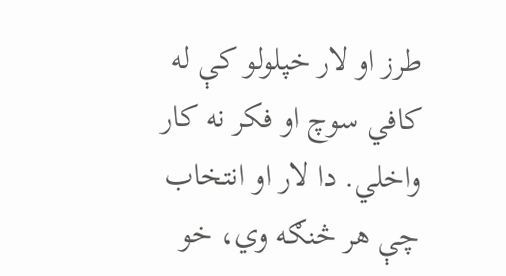طرز او لار خپلولو کې له کافي سوچ او فکر نه کار واخلي. دا لار او انتخاب چې هر څنګه وي، خو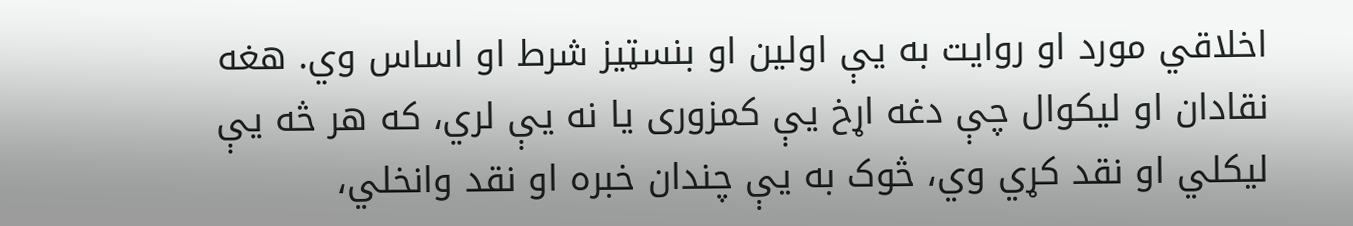اخلاقي مورد او روایت به یې اولین او بنسټیز شرط او اساس وي. هغه نقادان او لیکوال چې دغه اړخ یې کمزوری یا نه یې لري، که هر څه یې لیکلي او نقد کړي وي، څوک به یې چندان خبره او نقد وانخلي،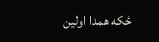ځکه همدا اولین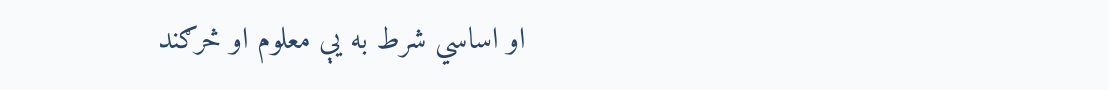او اساسي شرط به یې معلوم او څرګند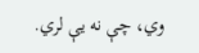وي، چې نه یې لري.